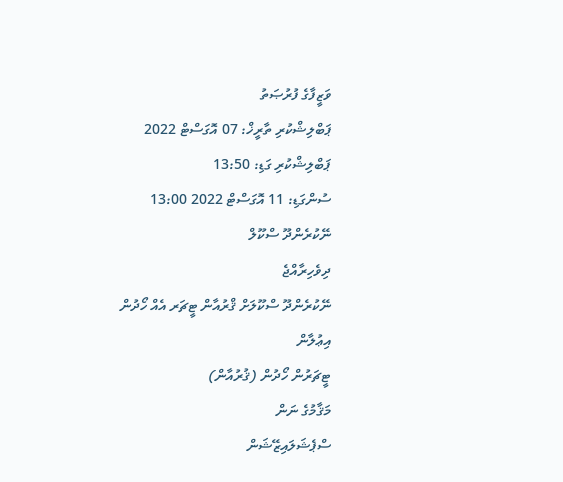ވަޒީފާގެ ފުރުޞަތު
ޕަބްލިޝްކުރި ތާރީޚް: 07 އޮގަސްޓް 2022
ޕަބްލިޝްކުރި ގަޑި: 13:50
ސުންގަޑި: 11 އޮގަސްޓް 2022 13:00
ނޭކުރެންދޫ ސްކޫލް
ދިވެހިރާއްޖެ
ނޭކުރެންދޫ ސްކޫލަށް ޤްރުއާން ޓީޗަރ އެއް ހޯދުން
އިޢުލާން
ޓީޗަރުން ހޯދުން (ޤުރުއާން)
މަޤާމުގެ ނަން
ސްޕެޝަލައިޒޭޝަން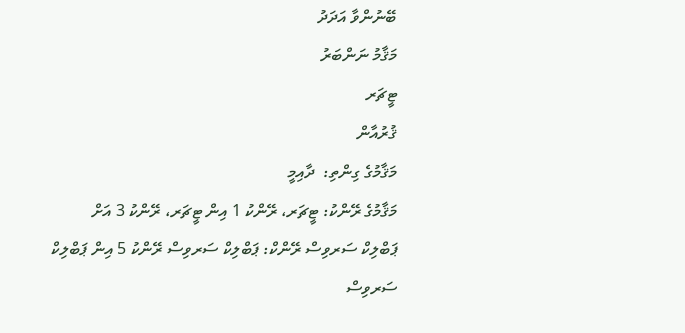ބޭނުންވާ އަދަދު
މަޤާމު ނަންބަރު
ޓީޗަރ
ޤުރުއާން
މަޤާމުގެ ގިންތި:  ދާއިމީ
މަޤާމުގެ ރޭންކު: ޓީޗަރ، ރޭންކު 1 އިން ޓީޗަރ، ރޭންކު 3 އަށް
ޕަބްލިކް ސަރވިސް ރޭންކް: ޕަބްލިކް ސަރވިސް ރޭންކު 5 އިން ޕަބްލިކް ސަރވިސް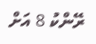ރޭންކު 8 އަށް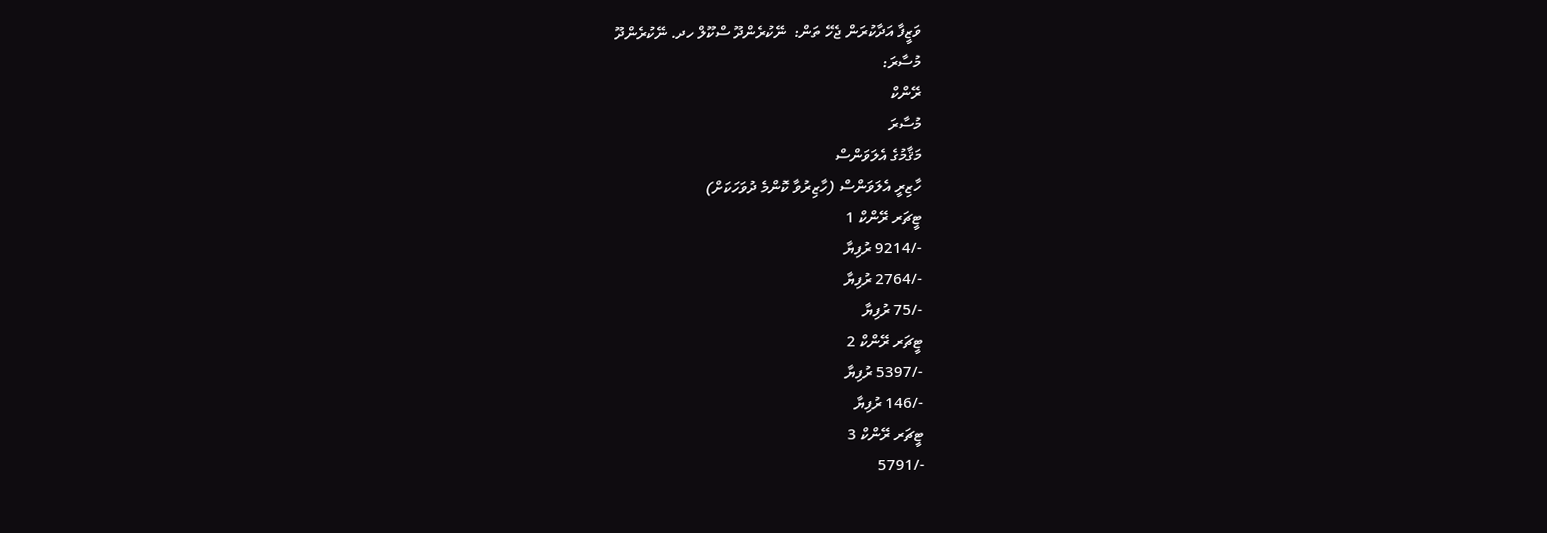ވަޒީފާ އަދާކުރަން ޖެހޭ ތަން:  ނޭކުރެންދޫ ސްކޫލް ހދ. ނޭކުރެންދޫ
މުސާރަ:
ރޭންކް
މުސާރަ
މަޤާމުގެ އެލަވަންސް
ހާޒިރީ އެލަވަންސް (ހާޒިރުވާ ކޮންމެ ދުވަހަކަށް)
ޓީޗަރ ރޭންކް 1
-/9214 ރުފިޔާ
-/2764 ރުފިޔާ
-/75 ރުފިޔާ
ޓީޗަރ ރޭންކް 2
-/5397 ރުފިޔާ
-/146 ރުފިޔާ
ޓީޗަރ ރޭންކް 3
-/5791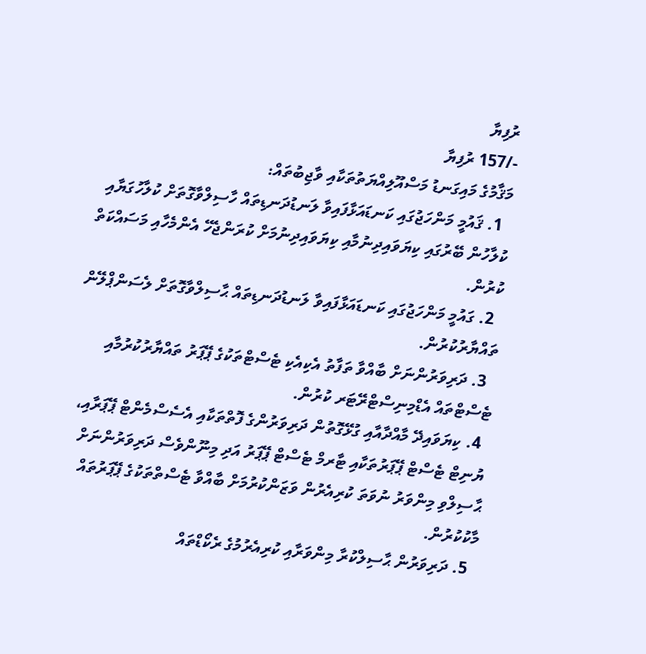ރުފިޔާ
-/157 ރުފިޔާ
މަޤާމުގެ މައިގަނޑު މަސްއޫލިއްޔަތުތަކާއި ވާޖިބުތައް:
  1. ޤައުމީ މަންހަޖުގައި ކަނޑައަޅާފައިވާ ލަނޑުދަނޑިތައް ހާސިލްވާގޮތަށް ކުލާހުގަޔާއި ކުލާހުން ބޭރުގައި ކިޔަވައިދިނުމާއި ކިޔަވައިދިނުމަށް ކުރަންޖެހޭ އެންމެހާއި މަސައްކަތް ކުރުން.
  2. ގައުމީ މަންހަޖުގައި ކަނޑައަޅާފައިވާ ލަނޑުދަނޑިތައް ޙާސިލްވާގޮތަށް ލެސަންޕްލޭން ތައްޔާރުކުރުން.
  3. ދަރިވަރުންނަށް ބާއްވާ ތަފާތު އެކިއެކި ޓެސްޓްތަކުގެ ޕޭޕަރު ތައްޔާރުކުރުމާއި ޓެސްޓްތައް އެޑްމިނިސްޓްރޭޓަރ ކުރުން.
  4. ކިޔަވައިދޭ މާއްދާއާއި ގުޅޭގޮތުން ދަރިވަރުންގެ ފޮތްތަކާއި އެސެސްމެންޓް ޕޭޕަރާއި، ޔުނިޓް ޓެސްޓް ޕޭޕަރުތަކާއި ޓާރމް ޓެސްޓް ޕޭޕަރު އަދި މިނޫންވެސް ދަރިވަރުންނަށް ޙާސިލްވި މިންވަރު ނުވަތަ ކުރިއެރުން ވަޒަންކުރުމަށް ބާއްވާ ޓެސްތްތަކުގެ ޕޭޕަރުތައް މާކުކުރުން.
  5. ދަރިވަރުން ޙާސިލްކުރާ މިންވަރާއި ކުރިއެރުމުގެ ރެކޯޑްތައް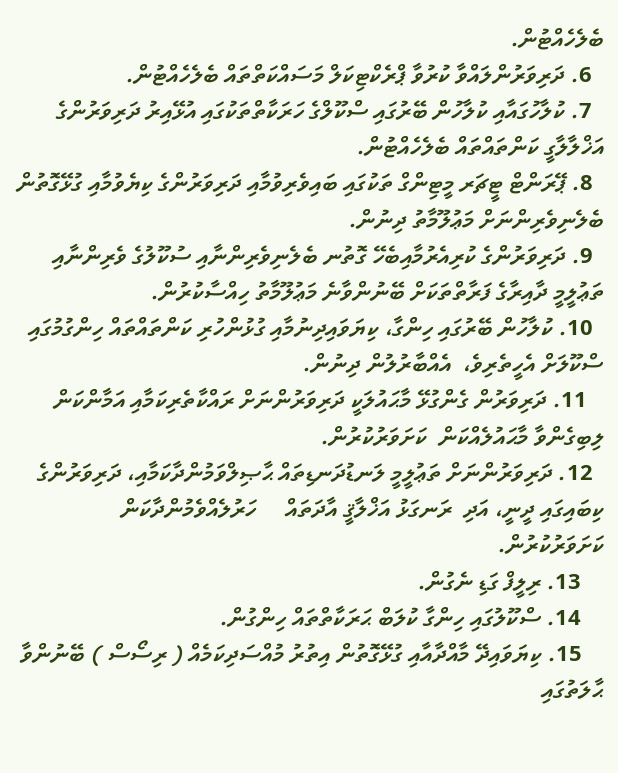ބެލެހެއްޓުން.
  6. ދަރިވަރުންލައްވާ ކުރުވާ ޕްރެކްޓިކަލް މަސައްކަތްތައް ބެލެހެއްޓުން.
  7. ކުލާހުގައާއި ކުލާހުން ބޭރުގައި ސްކޫލްގެ ހަރަކާތްތަކުގައި އުޅޭއިރު ދަރިވަރުންގެ އަޚްލާލާގީ ކަންތައްތައް ބެލެހެއްޓުން.
  8. ޕޭރަންޓް ޓީޗަރ މީޓިންގް ތަކުގައި ބައިވެރިވުމާއި ދަރިވަރުންގެ ކިޔެވުމާއި ގުޅޭގޮތުން ބެލެނިވެރިންނަށް މަޢުލޫމާތު ދިނުން.
  9. ދަރިވަރުންގެ ކުރިއެރުމާއިބެހޭ ގޮތުނ ބެލެނިވެރިންނާއި ސުކޫލުގެ ވެރިންނާއި ތަޢުލީމީ ދާއިރާގެ ފަރާތްތަކަށް ބޭނުންވާނެ މަޢުލޫމާތު ހިއްސާކުރުން.
  10. ކުލާހުން ބޭރުގައި ހިންގާ، ކިޔަވައިދިނުމާއި ގުޅުންހުރި ކަންތައްތައް ހިންގުމުގައި ސްކޫލަށް އެހީތެރިވެ،  އެއްބާރުލުން ދިނުން.
   11. ދަރިވަރުން ގެންގުޅޭ މާޙައުލަކީ ދަރިވަރުންނަށް ރައްކާތެރިކަމާއި އަމާންކަން ލިބިގެންވާ މާޙައުލެއްކަން  ކަށަވަރުކުރުން.
  12. ދަރިވަރުންނަށް ތަޢުލީމީ ލަނޑުދަނޑިތައް ޙާޞިލްވަމުންދާކަމާއި، ދަރިވަރުންގެ ކިބައިގައި ދީނީ، އަދި  ރަނގަޅު އަޚްލާޤީ އާދަތައް     ހަރުލެއްވެމުންދާކަން ކަށަވަރުކުރުން.
    13. ރިލީފް ގަޑި ނެގުން.
    14. ސްކޫލުގައި ހިންގާ ކުލަބް ޙަރަކާތްތައް ހިންގުން.
    15. ކިޔަވައިދޭ މާއްދާއާއި ގުޅޭގޮތުން އިތުރު މުއްސަދިކަމެއް ( ރިސޯސް ) ބޭނުންވާ ޙާލަތުގައި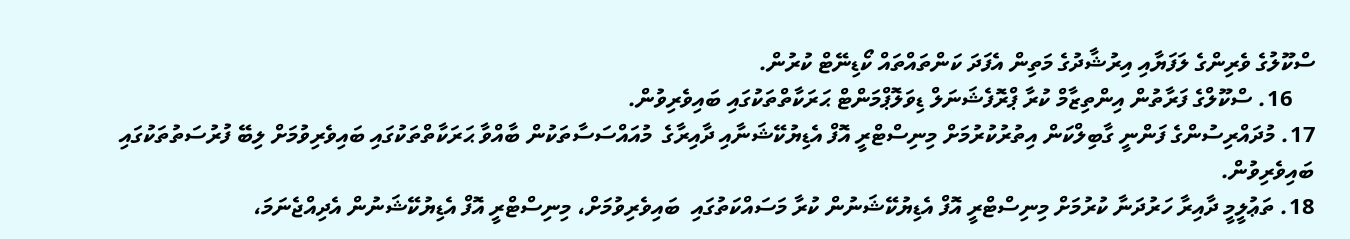ސްކޫލުގެ ވެރިންގެ ލަފަޔާއި އިރުޝާދުގެ މަތިން އެފަދަ ކަންތައްތައް ކޯޑިނޭޓް ކުރުން.
    16. ސްކޫލްގެ ފަރާތުން އިންތިޒާމް ކުރާ ޕްރޮފެޝަނަލް ޑިވަލޮޕްމަންޓް ޙަރަކާތްތަކުގައި ބައިވެރިވުން.
17. މުދައްރިސުންގެ ފަންނީ ގާބިލްކަން އިތުރުކުރުމަށް މިނިސްޓްރީ އޮފް އެޑިޔުކޭޝަނާއި ދާއިރާގެ  މުއައްސަސާތަކުން ބާއްވާ ޙަރަކާތްތަކުގައި ބައިވެރިވުމަށް ލިބޭ ފުރުސަތުތަކުގައި ބައިވެރިވުން.
18. ތަޢުލީމީ ދާއިރާ ހަރުދަނާ ކުރުމަށް މިނިސްޓްރީ އޮފް އެޑިޔުކޭޝަނުން ކުރާ މަސައްކަތުގައި  ބައިވެރިވުމަށް، މިނިސްޓްރީ އޮފް އެޑިޔުކޭޝަނުން އެދިއްޖެނަމަ،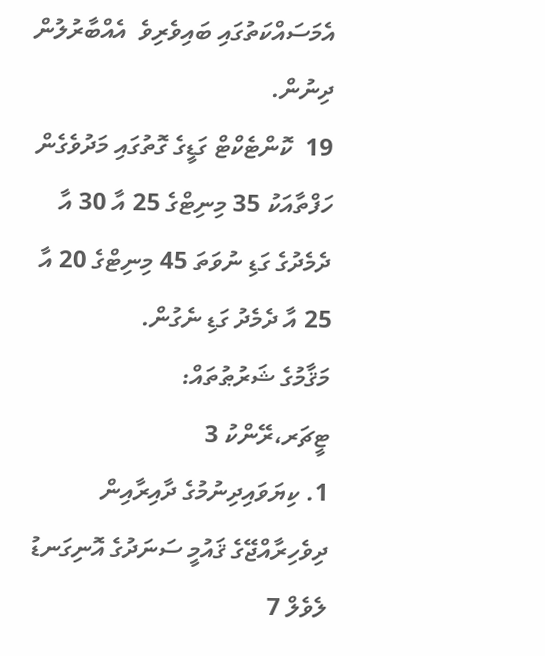އެމަސައްކަތުގައި ބައިވެރިވެ  އެއްބާރުލުން ދިނުން.
19  ކޮންޓެކްޓް ގަޑީގެ ގޮތުގައި މަދުވެގެން ހަފްތާއަކު 35 މިނިޓްގެ 25 އާ 30 އާ ދެމެދުގެ ގަޑި ނުވަތަ 45 މިނިޓްގެ 20 އާ 25 އާ ދެމެދު ގަޑި ނެގުން.
މަޤާމުގެ ޝަރުޠުތައް:
ޓީޗަރ،ރޭންކު 3
1. ކިޔަވައިދިނުމުގެ ދާއިރާއިން ދިވެހިރާއްޖޭގެ ޤައުމީ ސަނަދުގެ އޮނިގަނޑު  ލެވެލް 7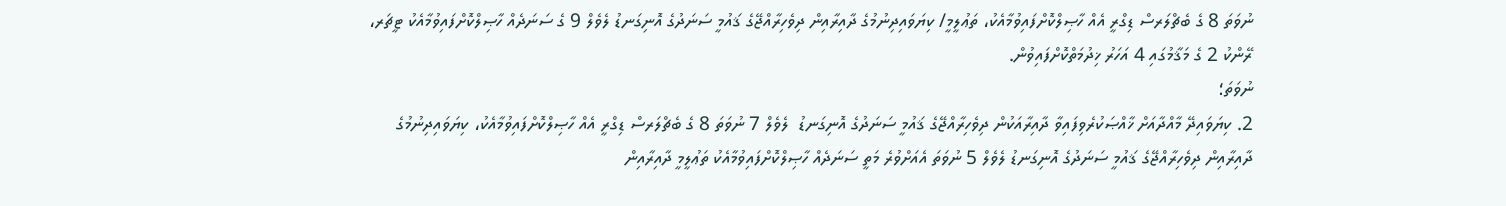ނުވަތަ 8 ގެ ބެޗްލަރސް ޑިގްރީ އެއް ހާޞިލްކޮށްފައިވުމާއެކު، ތަޢުލީމީ/ ކިޔަވައިދިނުމުގެ ދާއިރާއިން ދިވެހިރާއްޖޭގެ ޤައުމީ ސަނަދުގެ އޮނިގަނޑު ލެވެލް 9 ގެ ސަނަދެއް ހާޞިލްކޮށްފައިވުމާއެކު ޓީޗަރ، ރޭންކު 2 ގެ މަޤާމުގައި 4 އަހަރު ޚިދުމަތްކޮށްފައިވުން.
ނުވަތަ؛
2. ކިޔަވައިދޭ މާއްދާއަށް ޚާއްޞަކުރެވިފައިވާ ދާއިރާއަކުން ދިވެހިރާއްޖޭގެ ޤައުމީ ސަނަދުގެ އޮނިގަނޑު  ލެވެލް 7 ނުވަތަ 8 ގެ ބެޗްލަރސް ޑިގްރީ އެއް ހާޞިލްކޮށްފައިވުމާއެކު، ކިޔަވައިދިނުމުގެ  ދާއިރާއިން ދިވެހިރާއްޖޭގެ ޤައުމީ ސަނަދުގެ އޮނިގަނޑު ލެވެލް 5 ނުވަތަ އެއަށްވުރެ މަތީ ސަނަދެއް ހާޞިލްކޮށްފައިވުމާއެކު ތަޢުލީމީ ދާއިރާއިން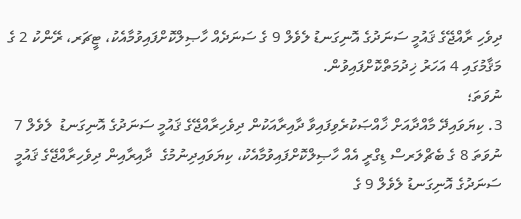ދިވެހި ރާއްޖޭގެ ޤައުމީ ސަނަދުގެ އޮނިގަނޑު ލެވެލް 9 ގެ ސަނަދެއް ހާޞިލްކޮށްފައިވުމާއެކު، ޓީޗަރ، ރޭންކު 2 ގެ މަޤާމުގައި 4 އަހަރު ޚިދުމަތްކޮށްފައިވުން.
ނުވަތަ؛
3. ކިޔަވައިދޭ މާއްދާއަށް ޚާއްޞަކުރެވިފައިވާ ދާއިރާއަކުން ދިވެހިރާއްޖޭގެ ޤައުމީ ސަނަދުގެ އޮނިގަނޑު  ލެވެލް 7 ނުވަތަ 8 ގެ ބެޗްލަރސް ޑިގްރީ އެއް ހާޞިލްކޮށްފައިވުމާއެކު، ކިޔަވައިދިނުމުގެ  ދާއިރާއިން ދިވެހިރާއްޖޭގެ ޤައުމީ ސަނަދުގެ އޮނިގަނޑު ލެވެލް 9 ގެ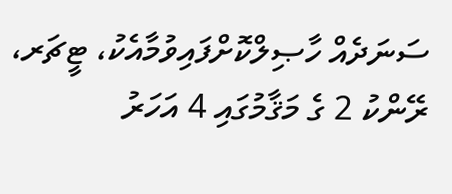ސަނަދެއް ހާޞިލްކޮށްފައިވުމާއެކު، ޓީޗަރ، ރޭންކު 2 ގެ މަޤާމުގައި 4 އަހަރު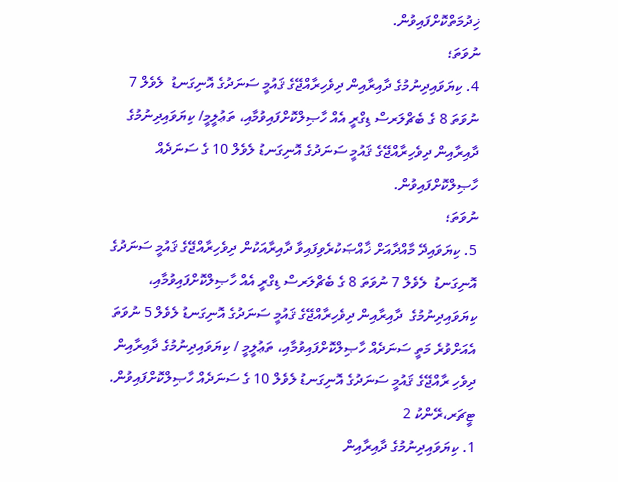ޚިދުމަތްކޮށްފައިވުން.
ނުވަތަ؛
4. ކިޔަވައިދިނުމުގެ ދާއިރާއިން ދިވެހިރާއްޖޭގެ ޤައުމީ ސަނަދުގެ އޮނިގަނޑު  ލެވެލް 7 ނުވަތަ 8 ގެ ބެޗްލަރސް ޑިގްރީ އެއް ހާޞިލްކޮށްފައިވުމާއި، ތަޢުލީމީ/ ކިޔަވައިދިނުމުގެ ދާއިރާއިން ދިވެހިރާއްޖޭގެ ޤައުމީ ސަނަދުގެ އޮނިގަނޑު ލެވެލް 10 ގެ ސަނަދެއް ހާޞިލްކޮށްފައިވުން.
ނުވަތަ؛
5. ކިޔަވައިދޭ މާއްދާއަށް ޚާއްޞަކުރެވިފައިވާ ދާއިރާއަކުން ދިވެހިރާއްޖޭގެ ޤައުމީ ސަނަދުގެ އޮނިގަނޑު  ލެވެލް 7 ނުވަތަ 8 ގެ ބެޗްލަރސް ޑިގްރީ އެއް ހާޞިލްކޮށްފައިވުމާއި، ކިޔަވައިދިނުމުގެ  ދާއިރާއިން ދިވެހިރާއްޖޭގެ ޤައުމީ ސަނަދުގެ އޮނިގަނޑު ލެވެލް 5 ނުވަތަ އެއަށްވުރެ މަތީ ސަނަދެއް ހާޞިލްކޮށްފައިވުމާއި، ތަޢުލީމީ / ކިޔަވައިދިނުމުގެ ދާއިރާއިން ދިވެހި ރާއްޖޭގެ ޤައުމީ ސަނަދުގެ އޮނިގަނޑު ލެވެލް 10 ގެ ސަނަދެއް ހާޞިލްކޮށްފައިވުން.
ޓީޗަރ،ރޭންކު 2
1. ކިޔަވައިދިނުމުގެ ދާއިރާއިން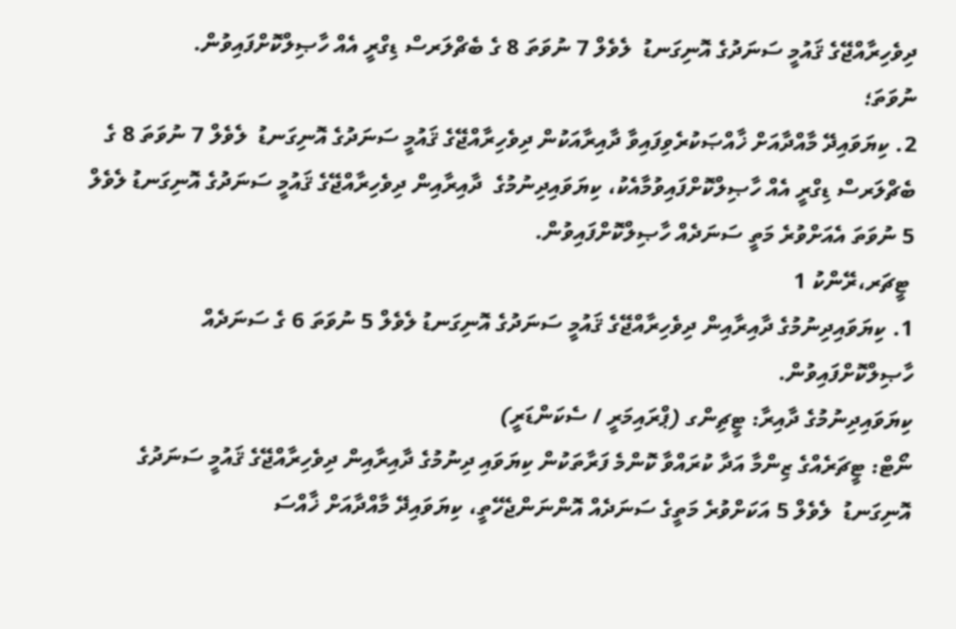ދިވެހިރާއްޖޭގެ ޤައުމީ ސަނަދުގެ އޮނިގަނޑު  ލެވެލް 7 ނުވަތަ 8 ގެ ބެޗްލަރސް ޑިގްރީ އެއް ހާޞިލްކޮށްފައިވުން.
ނުވަތަ؛
2. ކިޔަވައިދޭ މާއްދާއަށް ޚާއްޞަކުރެވިފައިވާ ދާއިރާއަކުން ދިވެހިރާއްޖޭގެ ޤައުމީ ސަނަދުގެ އޮނިގަނޑު  ލެވެލް 7 ނުވަތަ 8 ގެ ބެޗްލަރސް ޑިގްރީ އެއް ހާޞިލްކޮށްފައިވުމާއެކު، ކިޔަވައިދިނުމުގެ  ދާއިރާއިން ދިވެހިރާއްޖޭގެ ޤައުމީ ސަނަދުގެ އޮނިގަނޑު ލެވެލް 5 ނުވަތަ އެއަށްވުރެ މަތީ ސަނަދެއް ހާޞިލްކޮށްފައިވުން.
 ޓީޗަރ،ރޭންކު 1
1. ކިޔަވައިދިނުމުގެ ދާއިރާއިން ދިވެހިރާއްޖޭގެ ޤައުމީ ސަނަދުގެ އޮނިގަނޑު ލެވެލް 5 ނުވަތަ 6 ގެ ސަނަދެއް ހާޞިލްކޮށްފައިވުން.
ކިޔަވައިދިނުމުގެ ދާއިރާ: ޓީޗިންގ (ޕްރައިމަރީ / ސެކަންޑަރީ)
ނޯޓް: ޓީޗަރެއްގެ ޒިންމާ އަދާ ކުރައްވާ ކޮންމެ ފަރާތަކުން ކިޔަވައި ދިނުމުގެ ދާއިރާއިން ދިވެހިރާއްޖޭގެ ޤައުމީ ސަނަދުގެ އޮނިގަނޑު  ލެވެލް 5 އަކަށްވުރެ މަތީގެ ސަނަދެއް އޮންނަންޖެހޭތީ، ކިޔަވައިދޭ މާއްދާއަށް ޚާއްސަ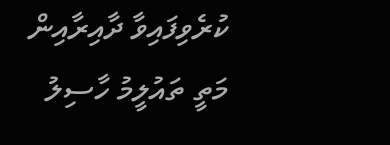ކުރެވިފައިވާ ދާއިރާއިން މަތީ ތައުލީމު ހާސިލު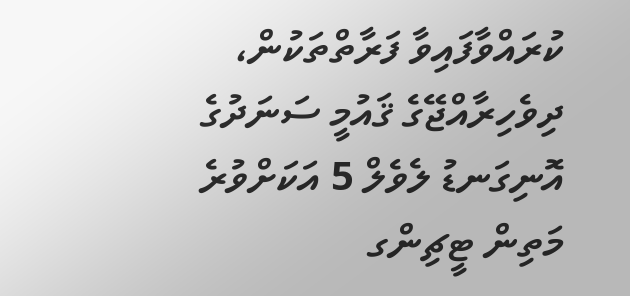ކުރައްވާފައިވާ ފަރާތްތަކުން، ދިވެހިރާއްޖޭގެ ޤައުމީ ސަނަދުގެ އޮނިގަނޑު ލެވެލް 5 އަކަށްވުރެ މަތިން ޓީޗިންގ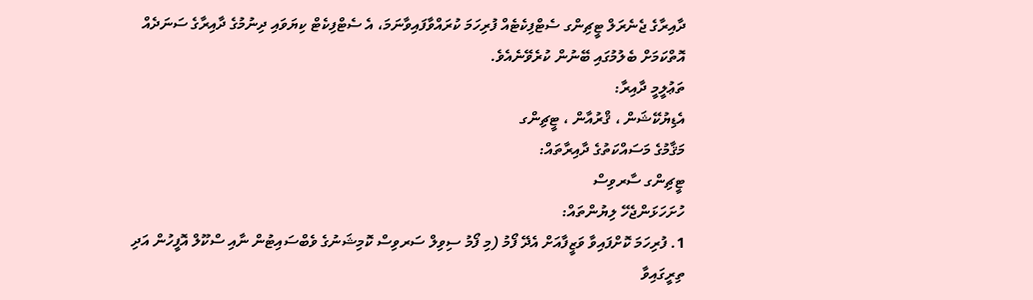ދާއިރާގެ ޖެނެރަލް ޓީޗިންގ ސެޓްފިކެޓެއް ފުރިހަމަ ކުރައްވާފައިވާނަމަ، އެ ސެޓްފިކެޓް ކިޔަވައި ދިނުމުގެ ދާއިރާގެ ސަނަދެއް އޮތްކަމަށް ބެލުމުގައި ބޭނުން ކުރެވޭނެއެވެ.
ތަޢުލީމީ ދާއިރާ:
އެޑިޔުކޭޝަން ، ޤްރުއާން ، ޓީޗިންގ
މަޤާމުގެ މަސައްކަތުގެ ދާއިރާތައް:
ޓީޗިންގ ސާރވިސް
ހުށަހަޅަންޖެހޭ ލިޔުންތައް:
1. ފުރިހަމަ ކޮށްފައިވާ ވަޒީފާއަށް އެދޭ ފޯމު (މި ފޯމު ސިވިލް ސަރވިސް ކޮމިޝަނުގެ ވެބްސައިޓުން ނާއި ސްކޫލް އޮފީހުން އަދި ތިރީގައިވާ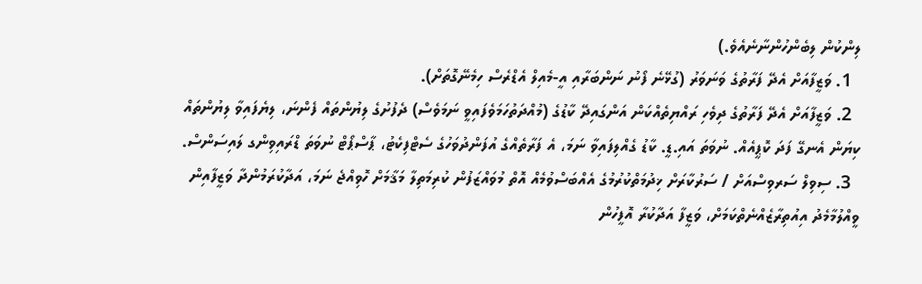ލިންކުން ލިބެންހުންނާނެއެވެ.)
  1. ވަޒީފާއަށް އެދޭ ފަރާތުގެ ވަނަވަރު (ގުޅޭނެ ފޯނު ނަންބަރާއި އީ-މެއިލް އެޑްރެސް ހިމެނޭގޮތަށް).
  2. ވަޒީފާއަށް އެދޭ ފަރާތުގެ ދިވެހި ރައްޔިތެއްކަން އަންގައިދޭ ކާޑުގެ (މުއްދަތުހަމަވެފައިވީ ނަމަވެސް) ދެފުށުގެ ލިޔުންތައް ފެންނަ، ލިޔެފައިވާ ލިޔުންތައް ކިޔަން އެނގޭ ފަދަ ކޮޕީއެއް. ނުވަތަ އައި.ޑީ. ކާޑު ގެއްލިފައިވާ ނަމަ، އެ ފަރާތެއްގެ އުފަންދުވަހުގެ ސެޓްފިކެޓު، ޕާސްޕޯޓް ނުވަތަ ޑްރައިވިންގ ލައިސަންސް.
  3. ސިވިލް ސަރވިސްއަށް / ސަރުކާރަށް ޚިދުމަތްކުރުމުގެ އެއްބަސްވުމެއް އޮތް މުވައްޒަފުން ކުރިމަތިލާ މަޤާމަށް ހޮވިއްޖެ ނަމަ، އަދާކުރަމުންދާ ވަޒީފާއިން ވީއްލުމާމެދު އިއުތިރާޒެއްނެތްކަމަށް، ވަޒީފާ އަދާކުރާ އޮފީހުން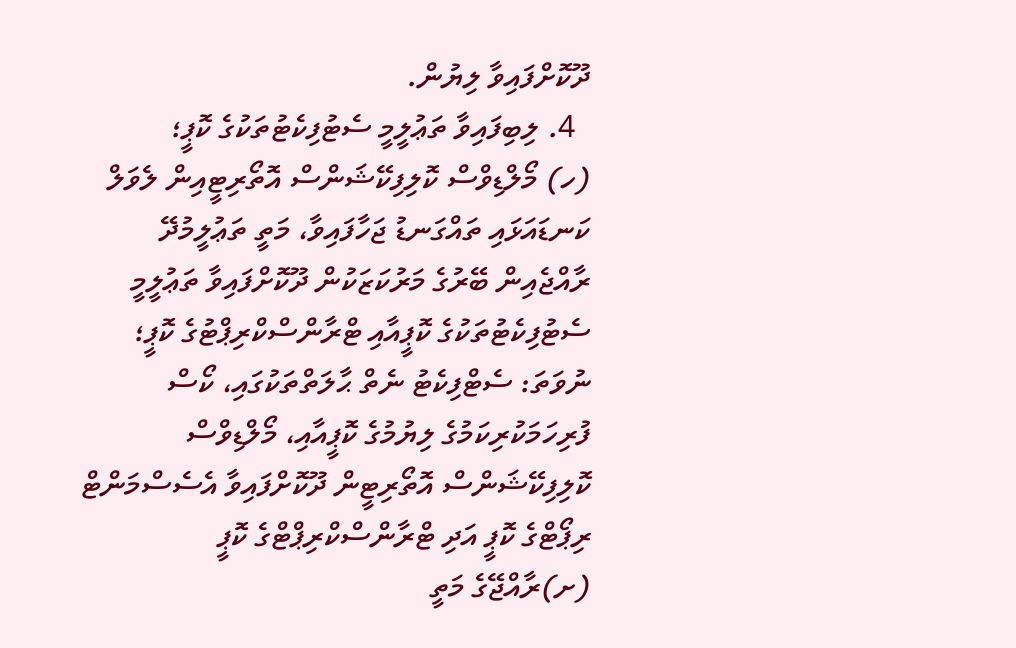ދޫކޮށްފައިވާ ލިޔުން.
  4. ލިބިފައިވާ ތަޢުލީމީ ސެޓުފިކެޓުތަކުގެ ކޮޕީ؛
(ހ) މޯލްޑިވްސް ކޮލިފިކޭޝަންސް އޮތޯރިޓީއިން ލެވަލް ކަނޑައަޅައި ތައްގަނޑު ޖަހާފައިވާ، މަތީ ތަޢުލީމުދޭ ރާއްޖެއިން ބޭރުގެ މަރުކަޒަކުން ދޫކޮށްފައިވާ ތަޢުލީމީ ސެޓުފިކެޓުތަކުގެ ކޮޕީއާއި ޓްރާންސްކްރިޕްޓުގެ ކޮޕީ؛ ނުވަތަ: ސެޓްފިކެޓު ނެތް ޙާލަތްތަކުގައި، ކޯސް ފުރިހަމަކުރިކަމުގެ ލިޔުމުގެ ކޮޕީއާއި، މޯލްޑިވްސް ކޮލިފިކޭޝަންސް އޮތޯރިޓީން ދޫކޮށްފައިވާ އެސެސްމަންޓް ރިޕޯޓްގެ ކޮޕީ އަދި ޓްރާންސްކްރިޕްޓްގެ ކޮޕީ
(ށ)ރާއްޖޭގެ މަތީ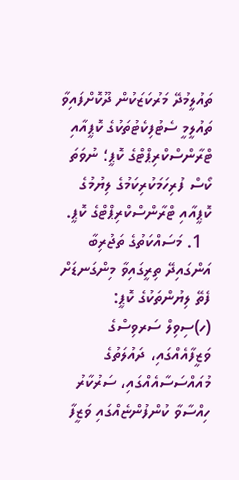ތައުލީމުދޭ މަރުކަޒަކުން ދޫކޮށްފައިވާ ތައުލީމީ ސެޓުފިކެޓުތަކުގެ ކޮޕީއާއި ޓްރާންސްކްރިޕްޓްގެ ކޮޕީ؛ ނުވަތަ ކޯސް ފުރިހަމަކުރިކަމުގެ ލިޔުމުގެ ކޮޕީއާއި ޓްރާންސްކްރިޕްޓްގެ ކޮޕީ.
  1. މަސައްކަތުގެ ތަޖުރިބާ އަންގައިދޭ ތިރީގައިވާ މިންގަނޑަށް ފެތޭ ލިޔުންތަކުގެ ކޮޕީ:
(ހ)ސިވިލް ސަރވިސްގެ ވަޒީފާއެއްގައި، ދައުލަތުގެ މުއައްސަސާއެއްގައި، ސަރުކާރު ހިއްސާވާ ކުންފުންޏެއްގައި ވަޒީފާ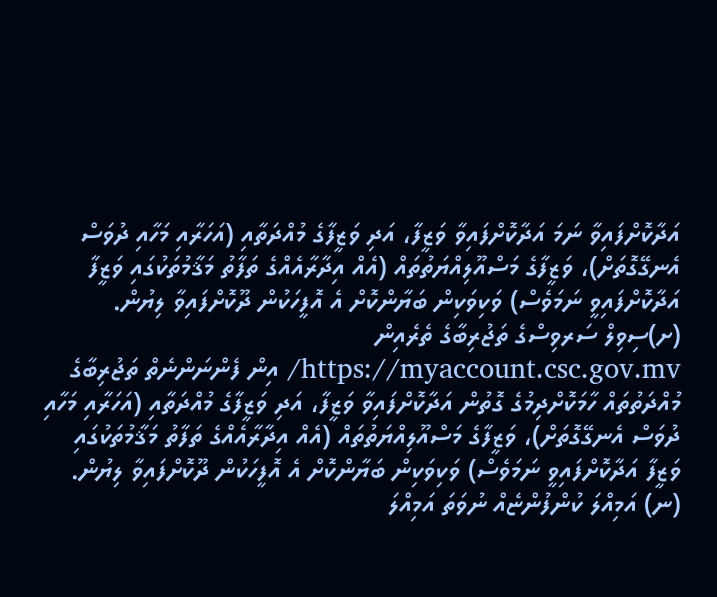އަދާކޮށްފައިވާ ނަމަ އަދާކޮށްފައިވާ ވަޒީފާ، އަދި ވަޒީފާގެ މުއްދަތާއި (އަހަރާއި މަހާއި ދުވަސް އެނގޭގޮތަށް)، ވަޒީފާގެ މަސްއޫލިއްޔަތުތައް (އެއް އިދާރާއެއްގެ ތަފާތު މަޤާމުތަކުގައި ވަޒީފާ އަދާކޮށްފައިވީ ނަމަވެސް) ވަކިވަކިން ބަޔާންކޮށް އެ އޮފީހަކުން ދޫކޮށްފައިވާ ލިޔުން.
(ށ)ސިވިލް ސަރވިސްގެ ތަޖުރިބާގެ ތެރެއިން https://myaccount.csc.gov.mv/ އިން ފެންނަންނެތް ތަޖުރިބާގެ މުއްދަތުތައް ހާމަކޮށްދިމުގެ ގޮތުން އަދާކޮށްފައިވާ ވަޒީފާ، އަދި ވަޒީފާގެ މުއްދަތާއި (އަހަރާއި މަހާއި ދުވަސް އެނގޭގޮތަށް)، ވަޒީފާގެ މަސްއޫލިއްޔަތުތައް (އެއް އިދާރާއެއްގެ ތަފާތު މަޤާމުތަކުގައި ވަޒީފާ އަދާކޮށްފައިވީ ނަމަވެސް) ވަކިވަކިން ބަޔާންކޮށް އެ އޮފީހަކުން ދޫކޮށްފައިވާ ލިޔުން.
(ނ) އަމިއްލަ ކުންފުންޏެއް ނުވަތަ އަމިއްލަ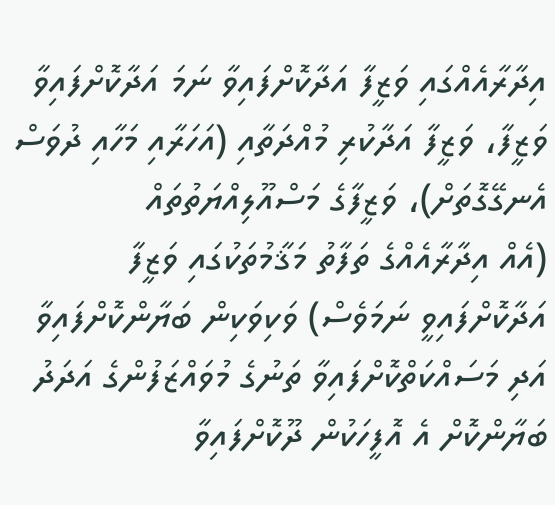އިދާރާއެއްގައި ވަޒީފާ އަދާކޮށްފައިވާ ނަމަ އަދާކޮށްފައިވާ ވަޒީފާ، ވަޒީފާ އަދާކުރި މުއްދަތާއި (އަހަރާއި މަހާއި ދުވަސް އެނގޭގޮތަށް)، ވަޒީފާގެ މަސްއޫލިއްޔަތުތައް
(އެއް އިދާރާއެއްގެ ތަފާތު މަޤާމުތަކުގައި ވަޒީފާ އަދާކޮށްފައިވީ ނަމަވެސް) ވަކިވަކިން ބަޔާންކޮށްފައިވާ އަދި މަސައްކަތްކޮށްފައިވާ ތަނުގެ މުވައްޒަފުންގެ އަދަދު ބަޔާންކޮށް އެ އޮފީހަކުން ދޫކޮށްފައިވާ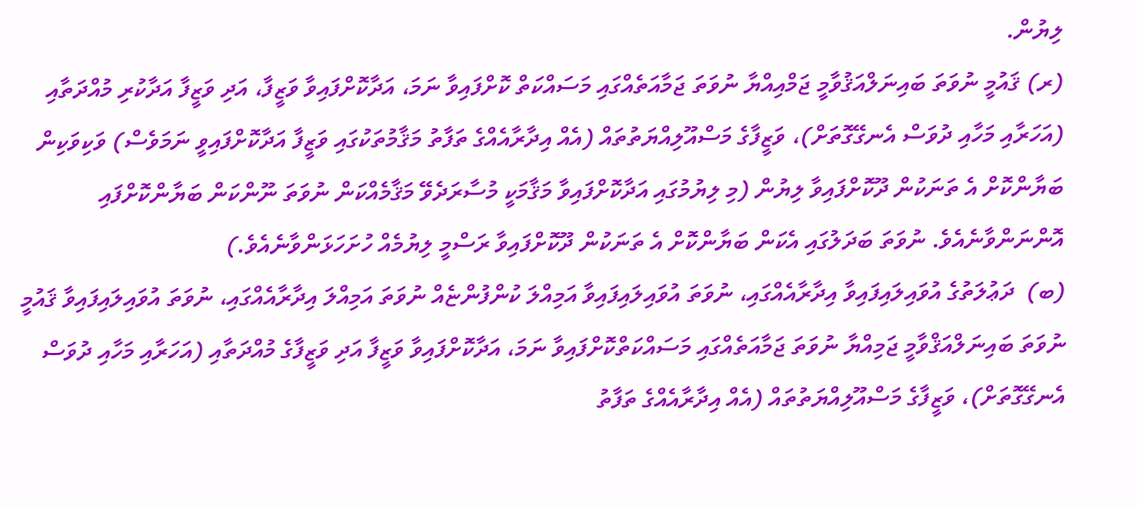ލިޔުން.
(ރ) ޤައުމީ ނުވަތަ ބައިނަލްއަޤުވާމީ ޖަމްއިއްޔާ ނުވަތަ ޖަމާއަތެއްގައި މަސައްކަތް ކޮށްފައިވާ ނަމަ، އަދާކޮށްފައިވާ ވަޒީފާ، އަދި ވަޒީފާ އަދާކުރި މުއްދަތާއި (އަހަރާއި މަހާއި ދުވަސް އެނގޭގޮތަށް)، ވަޒީފާގެ މަސްއޫލިއްޔަތުތައް (އެއް އިދާރާއެއްގެ ތަފާތު މަޤާމުތަކުގައި ވަޒީފާ އަދާކޮށްފައިވީ ނަމަވެސް) ވަކިވަކިން ބަޔާންކޮށް އެ ތަނަކުން ދޫކޮށްފައިވާ ލިޔުން (މި ލިޔުމުގައި އަދާކޮށްފައިވާ މަޤާމަކީ މުސާރަދެވޭ މަޤާމެއްކަން ނުވަތަ ނޫންކަން ބަޔާންކޮށްފައި އޮންނަންވާނެއެވެ. ނުވަތަ ބަދަލުގައި އެކަން ބަޔާންކޮށް އެ ތަނަކުން ދޫކޮށްފައިވާ ރަސްމީ ލިޔުމެއް ހުށަހަޅަންވާނެއެވެ.)
(ބ)  ދަޢުލަތުގެ އުވައިލައިފައިވާ އިދާރާއެއްގައި، ނުވަތަ އުވައިލައިފައިވާ އަމިއްލަ ކުންފުންޏެއް ނުވަތަ އަމިއްލަ އިދާރާއެއްގައި، ނުވަތަ އުވައިލައިފައިވާ ޤައުމީ ނުވަތަ ބައިނަލްއަޤްވާމީ ޖަމިއްޔާ ނުވަތަ ޖަމާއަތެއްގައި މަސައްކަތްކޮށްފައިވާ ނަމަ، އަދާކޮށްފައިވާ ވަޒީފާ އަދި ވަޒީފާގެ މުއްދަތާއި (އަހަރާއި މަހާއި ދުވަސް އެނގޭގޮތަށް)، ވަޒީފާގެ މަސްއޫލިއްޔަތުތައް (އެއް އިދާރާއެއްގެ ތަފާތު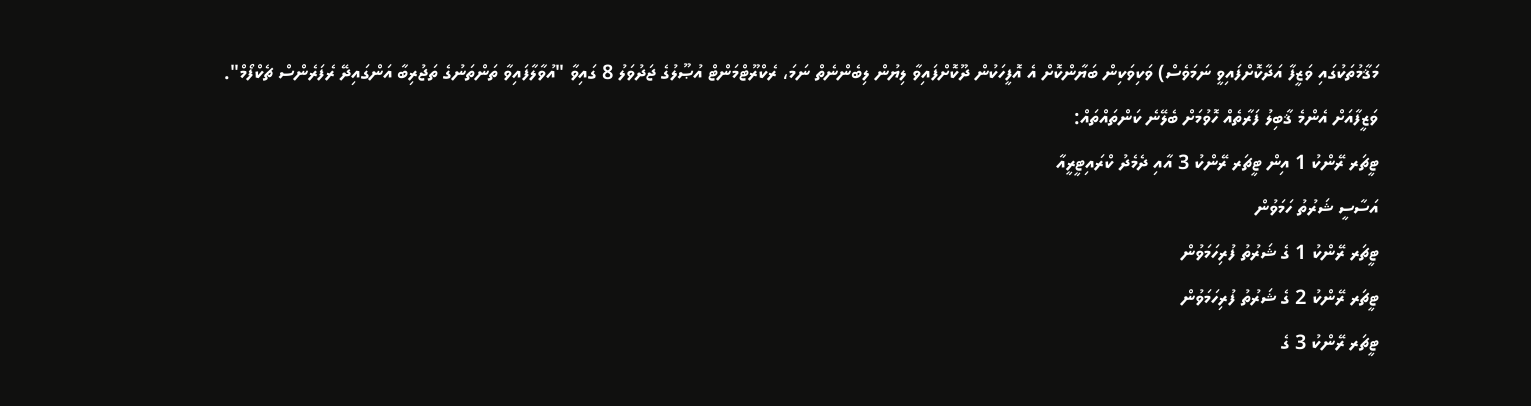މަޤާމުތަކުގައި ވަޒީފާ އަދާކޮށްފައިވީ ނަމަވެސް) ވަކިވަކިން ބަޔާންކޮށް އެ އޮފީހަކުން ދޫކޮށްފައިވާ ލިޔުން ލިބެންނެތް ނަމަ، ރެކްރޫޓްމަންޓް އުޞޫލުގެ ޖަދުވަލު 8 ގައިވާ "އުވާލާފައިވާ ތަންތަނުގެ ތަޖުރިބާ އަންގައިދޭ ރެފަރެންސް ޗެކްފޯމް".
ވަޒީފާއަށް އެންމެ ޤާބިލު ފަރާތެއް ހޮވުމަށް ބެލޭނެ ކަންތައްތައް:
ޓީޗަރ ރޭންކު 1 އިން ޓީޗަރ ރޭންކު 3 އާއި ދެމެދު ކްރައިޓީރީއާ
އަސާސީ ޝަރުތު ހަމަވުން
ޓީޗަރ ރޭންކު 1 ގެ ޝަރުތު ފުރިހަމަވުން
ޓީޗަރ ރޭންކު 2 ގެ ޝަރުތު ފުރިހަމަވުން
ޓީޗަރ ރޭންކު 3 ގެ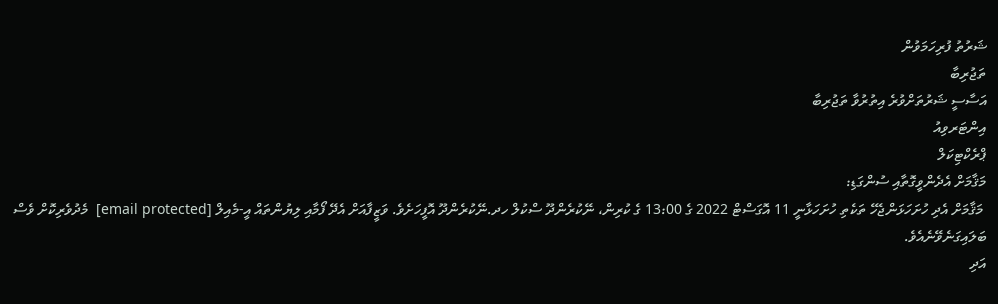ޝަރުތު ފުރިހަމަވުން
ތަޖުރިބާ
އަސާސީ ޝަރުތަށްވުރެ އިތުރުވާ ތަޖުރިބާ
އިންޓަރވިއު
ޕްރެކްޓިކަލް
މަޤާމަށް އެދެންވީގޮތާއި ސުންގަޑި:
 މަޤާމަށް އެދި ހުށަހަޅަންޖެހޭ ތަކެތި ހުށަހަޅާނީ 11 އޮގަސްޓް 2022 ގެ 13:00 ގެ ކުރިން، ނޭކުރެންދޫ ސްކުލް ހދ.ނޭކުރެންދޫ އޮފީހަށެވެ. ވަޒީފާއަށް އެދޭ ފޯމާއި ލިޔުންތައް އީ-މެއިލް [email protected]  މެދުވެރިކޮށް ވެސް ބަލައިގަނެވޭނެއެވެ.
އަދި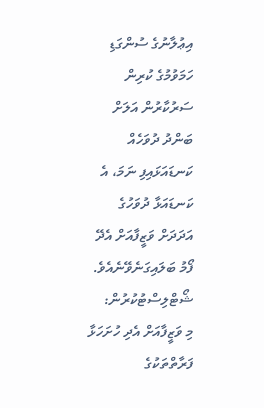އިޢުލާނުގެ ސުންގަޑި ހަމަވުމުގެ ކުރިން ސަރުކާރުން އަލަށް ބަންދު ދުވަހެއް ކަނޑައަޅައިފި ނަމަ، އެ ކަނޑައަޅާ ދުވަހުގެ އަދަދަށް ވަޒީފާއަށް އެދޭ ފޯމު ބަލައިގަނެވޭނެއެވެ.
ޝޯޓްލިސްޓުކުރުން:
މި ވަޒީފާއަށް އެދި ހުށަހަޅާ ފަރާތްތަކުގެ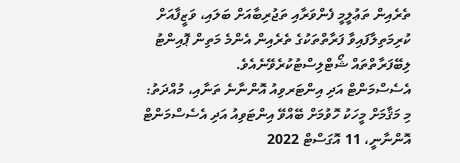ތެރެއިން ތަޢުލީމީ ފެންވަރާއި ތަޖުރިބާއަށް ބަލައި، ވަޒީފާއަށް ކުރިމަތިލާފައިވާ ފަރާތްތަކުގެ ތެރެއިން އެންމެ މަތިން ޕޮއިންޓު ލިބޭފަރާތްތައް ޝޯޓްލިސްޓުކުރެވޭނެއެވެ.
އެސެސްމަންޓް އަދި އިންޓަރވިއު އޮންނާނެ ތަނާއި، މުއްދަތު:
މި މަޤާމަށް މީހަކު ހޮވުމަށް ބޭއްވޭ އިންޓަވިއު އަދި އެސެސްމަންޓް  އޮންނާނީ، 11 އޮގަސްޓް 2022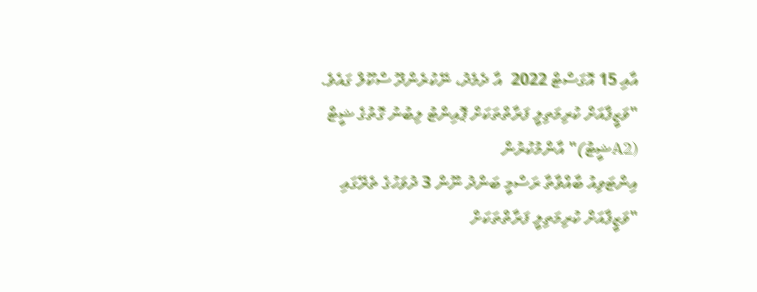އާއި 15 އޮގަސްޓް 2022  އާ ދެމެދު، ނޭކުރެންދޫ ސްކޫލް ގައެވެ.
"ވަޒީފާއަށް ކުރިމަތިލީ ފަރާތްތަކަށް ޕޮއިންޓު ލިބުނު ގޮތުގެ ޝީޓް (A2ޝީޓު)" އާންމުކުރުން
އިންޓަވިއު ބާއްވާތާ ރަސްމީ ބަންދު ނޫން 3 ދުވަހުގެ ތެރޭގައި "ވަޒީފާއަށް ކުރިމަތިލީ ފަރާތްތަކަށް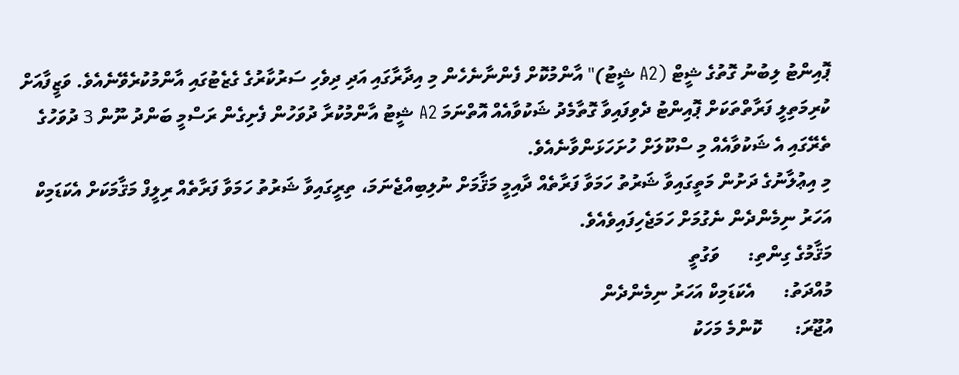ޕޮއިންޓު ލިބުނު ގޮތުގެ ޝީޓް (A2 ޝީޓު)" އާންމުކޮށް ފެންނާނެހެން މި އިދާރާގައި އަދި ދިވެހި ސަރުކާރުގެ ގެޒެޓުގައި އާންމުކުރެވޭނެއެވެ. ވަޒީފާއަށް ކުރިމަތިލީ ފަރާތްތަކަށް ޕޮއިންޓު ދެވިފައިވާ ގޮތާމެދު ޝަކުވާއެއް އޮތްނަމަ A2 ޝީޓު އާންމުކުރާ ދުވަހުން ފެށިގެން ރަސްމީ ބަންދު ނޫން 3 ދުވަހުގެ ތެރޭގައި އެ ޝަކުވާއެއް މި ސްކޫލަށް ހުށަހަޅަންވާނެއެވެ.
މި އިޢުލާނުގެ ދަށުން މަތީގައިވާ ޝަރުތު ހަމަވާ ފަރާތެއް ދާއިމީ މަޤާމަށް ނުލިބިއްޖެނަމަ، ތިރީގައިވާ ޝަރުތު ހަމަވާ ފަރާތެއް ރިލީފް މަޤާމަކަށް އެކަޑަމިކް އަހަރު ނިމެންދެން ނެގުމަށް ހަމަޖެހިފައިވެއެވެ.
މަޤާމުގެ ގިންތި:      ވަގުތީ
މުއްދަތު:      އެކަޑަމިކް އަހަރު ނިމެންދެން
އުޖޫރަ:       ކޮންމެ މަހަކު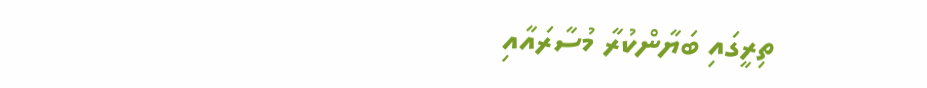ތިރީގައި ބަޔާންކުރާ މުސާރައާއި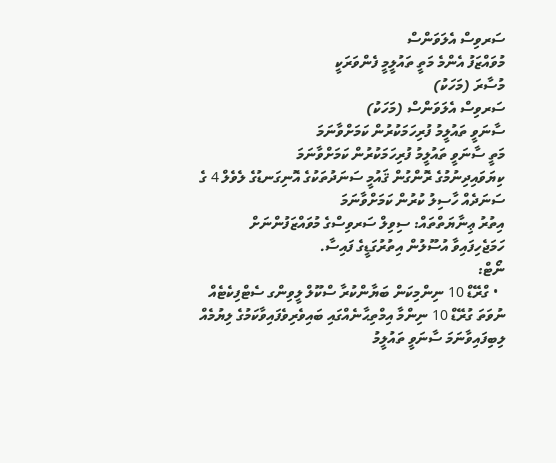ސަރވިސް އެލަވަންސް
މުވައްޒަފު އެންމެ މަތީ ތައުލީމީ ފެންވަރަކީ
މުސާރަ (މަހަކު)
ސަރވިސް އެލަވަންސް (މަހަކު)
ސާނަވީ ތައުލީމު ފުރިހަމަކުރުން ކަމަށްވާނަމަ
މަތީ ސާނަވީ ތައުލީމު ފުރިހަމަކުރުން ކަމަށްވާނަމަ
ކިޔަވައިދިނުމުގެ ރޮންގުން ޤައުމީ ސަނަދުތަކުގެ އޮނިގަނޑުގެ ލެވެލް 4 ގެ ސަނަދެއް ހާސިލު ކުރުން ކަމަށްވާނަމަ
އިތުރު ޢިނާޔަތްތައް: ސިވިލް ސަރވިސްގެ މުވައްޒަފުންނަށް ހަމަޖެހިފައިވާ އުސޫލުން އިތުރުގަޑީގެ ފައިސާ.
ނޯޓް:
  • ގްރޭޑް 10 ނިންމިކަން ބަޔާންކުރާ ސްކޫލް ލީވިންގ ސެޓްފިކެޓެއް ނުވަތަ ގުރޭޑް 10 ނިންމާ އިމްތިޙާނެއްގައި ބައިވެރިވެފައިވާކަމުގެ ލިޔުމެއް ލިބިފައިވާނަމަ ސާނަވީ ތައުލީމު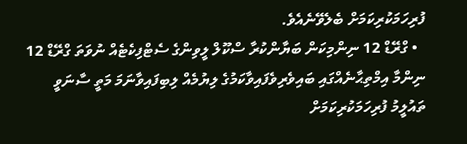ފުރިހަމަކުރިކަމަށް ބެލެވޭނެއެވެ.
  • ގްރޭޑް 12 ނިންމިކަން ބަޔާންކުރާ ސްކޫލް ލީވިންގެ ސެޓްފިކެޓެއް ނުވަތަ ގްރޭޑް 12 ނިންމާ އިމްތިޙާނެއްގައި ބައިވެރިވެފައިވާކަމުގެ ލިޔުމެއް ލިބިފައިވާނަމަ މަތީ ސާނަވީ ތައުލީމު ފުރިހަމަކުރިކަމަށް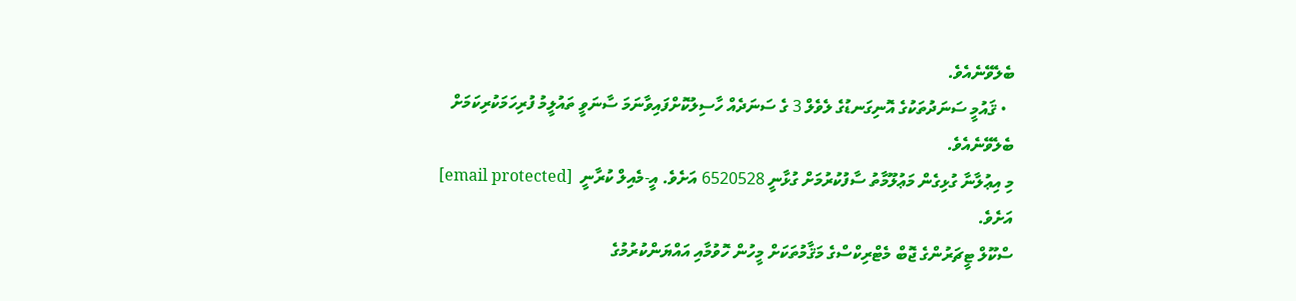ބެލެވޭނެއެވެ.
  • ޤައުމީ ސަނަދުތަކުގެ އޮނިގަނޑުގެ ލެވެލް 3 ގެ ސަނަދެއް ހާސިލުކޮށްފައިވާނަމަ ސާނަވީ ތައުލީމު ފުރިހަމަކުރިކަމަށް ބެލެވޭނެއެވެ.
މި އިޢުލާނާ ގުޅިގެން މަޢުލޫމާތު ސާފުކުރުމަށް ގުޅާނީ 6520528 އަށެވެ. އީ-މެއިލް ކުރާނީ  [email protected]   އަށެވެ.
ސްކޫލް ޓީޗަރުންގެ ޖޮބް މެޓްރިކްސްގެ މަޤާމުތަކަށް މީހުން ހޮވުމާއި އައްޔަންކުރުމުގެ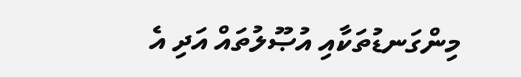މިންގަނޑުތަކާއި އުޞޫލުތައް އަދި އެ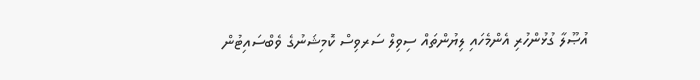އުޞޫލާ ގުޅުންހުރި އެންމެހައި ލިޔުންތައް ސިވިލް ސަރވިސް ކޮމިޝަނުގެ ވެބްސައިޓުން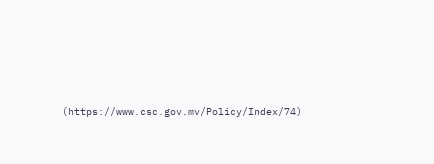(https://www.csc.gov.mv/Policy/Index/74)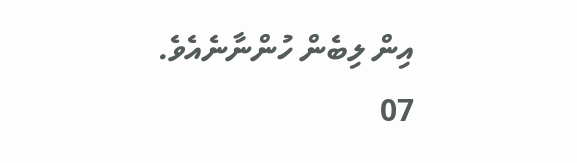އިން ލިބެން ހުންނާނެއެވެ.
07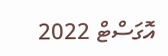އޮގަސްޓް 2022